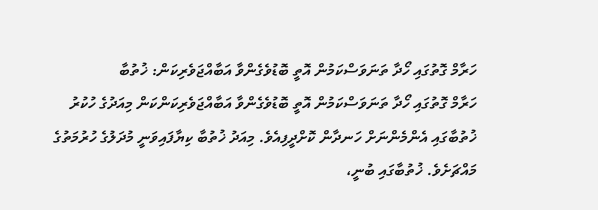ހަރާމް ގޮތުގައި ހޯދާ ތަނަވަސްކަމުން އޮތީ ބޮޑުވެގެންވާ އަބާއްޖަވެރިކަން: ޚުތުބާ
ހަރާމް ގޮތުގައި ހޯދާ ތަނަވަސްކަމުން އޮތީ ބޮޑުވެގެންވާ އަބާއްޖަވެރިކަންކަން މިއަދުގެ ހުކުރު ޚުތުބާގައި އެންމެންނަށް ހަނދާން ކޮށްދީފިއެވެ. މިއަދު ޚުތުބާ ކިޔާފައިވަނީ މުދަލުގެ ހުރުމަތުގެ މައްޗަށެވެ. ޚުތުބާގައި ބުނީ،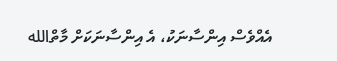އެއްވެސް އިންސާނަކު، އެ އިންސާނަކަށް މާތްالله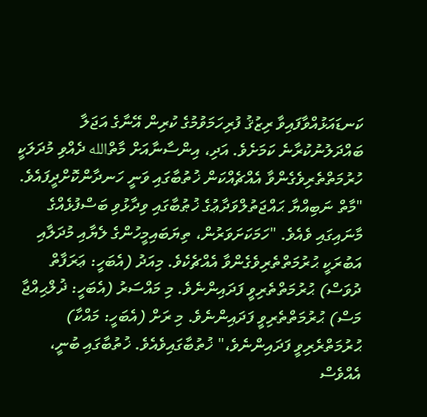ކަނޑައަޅުއްވާފައިވާ ރިޒުޤު ފުރިހަމަވުމުގެ ކުރިން އޭނާގެ އަޖަލާ ބައްދަލުނުކުރާނެ ކަމަށެވެ. އަދި، އިންސާނާއަށް މާތްالله ދެއްވި މުދަލަކީ ހުރުމަތްތެރިވެގެންވާ އެއްޗެއްކަން ޚުތުބާގައި ވަނީ ހަނދާންކޮށްދީފައެވެ. "މާތް ނަބިއްޔާ ޙައްޖަތުލްވަދާޢުގެ ޚުޠުބާގައި ވިދާޅުވި ބަސްފުޅެއްގެ މާނައިގައި ވެއެވެ. "ހަމަކަށަވަރުން، ތިޔަބައިމީހުންގެ ލެޔާއި މުދަލާއި އަބުރަކީ ޙުރުމަތްތެރިވެގެންވާ އެއްޗެކެވެ. މިއަދު (އެބަހީ: ޢަރަފާތް ދުވަސް) ޙުރުމަތްތެރިވީ ފަދައިންނެވެ. މި މައްސަރު (އެބަހީ: ޛުލްޙިއްޖާ މަސް) ޙުރުމަތްތެރިވީ ފަދައިންނެވެ. މި ރަށް (އެބަހީ: މައްކާ) ޙުރުމަތްރެރިވީ ފަދައިންނެވެ،" ޚުތުބާގައިވެއެވެ. ޚުތުބާގައި ބުނީ، އެއްވެސް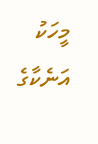މީހަކު އަނެކާގެ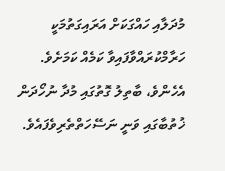މުދަލާއި ހައްގަކަށް އަރައިގަތުމަކީ ހަރާމްކުރައްވާފައިވާ ކަމެއް ކަމަށެވެ. އެހެންވެ، ބާތިލު ގޮތުގައި މުދާ ނުހޯދަން ޚުތުބާގައި ވަނީ ނަސޭހަތްތެރިވެފައެވެ.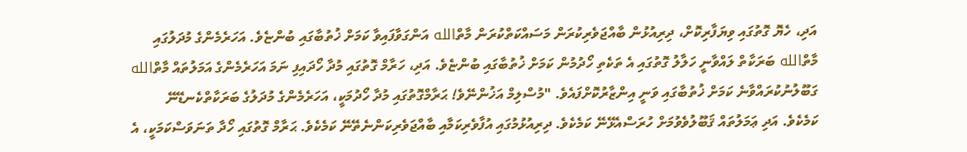އަދި، ހެޔޮ ގޮތުގައި ވިޔަފާރިކޮށް، ދިރިއުޅުން ބާއްޖަވެރިކުރަން މަސައްކަތްކުރަން މާތްالله އަންގަވާފައިވާ ކަމަށް ޚުތުބާގައި ބުންޏެވެ. އަހަރެމެންގެ މުދަލުގައި މާތްالله ބަރަކާތް ލައްވާނީ ހަލާލު ގޮތުގައި އެ ތަކެތި ހޯދުމުން ކަމަށް ޚުތުބާގައި ބުންޏެވެ. އަދި، ހަރާމް ގޮތުގައި މުދާ ހޯދައިފި ނަމަ އަހަރެމެންގެ އަމަލުތައް މާތްالله ގަބޫލުނުކުރައްވާނެ ކަމަށް ޚުތުބާގައި ވަނީ އިންޒާރުކޮށްފައެވެ. "މުސްލިމް އަޚުންނޭވެ! ޙަރާމްގޮތުގައި މުދާ ހޯދުމަކީ، އަހަރެމެންގެ މުދަލުގެ ބަރަކާތްކެނޑޭނޭ ކަމެކެވެ. އަދި ޢަމަލުތައް ޤަބޫލުވެވުމަށް ހުރަސްއެޅޭނޭ ކަމެކެވެ. ދިރިއުޅުމުގައި އުފާވެރިކަމާއި ބާއްޖަވެރިކަންނެތޭނޭ ކަމެކެވެ. ޙަރާމް ގޮތުގައި ހޯދާ ތަނަވަސްކަމަކީ، އެ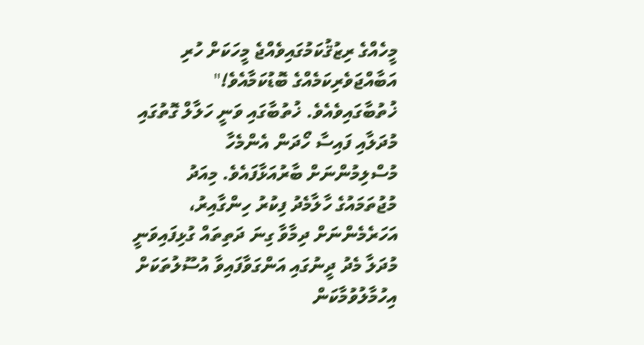މީހެއްގެ ރިޒުޤުކަމުގައިވެއްޖެ މީހަކަށް ހުރި އަބާއްޖަވެރިކަމެއްގެ ބޮޑުކަމާއެވެ!" ޚުތުބާގައިވެއެވެ. ޚުތުބާގައި ވަނީ ހަލާލް ގޮތުގައި މުދަލާއި ފައިސާ ހޯދަން އެންމެހާ މުސްލިމުންނަށް ބާރުއަޅާފައެވެ. މިއަދު މުޖުތަމައުގެ ހާލާމެދު ފިކުރު ހިންގާއިރު، އަހަރެމެންނަށް ދިމާވާ ގިނަ ދަތިތައް ގުޅިފައިވަނީ މުދަލާ މެދު ދީނުގައި އަންގަވާފައިވާ އުސޫލުތަކަށް އިހުމާލުވުމާކަން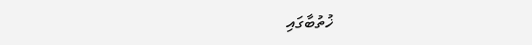ޚުތުބާގައި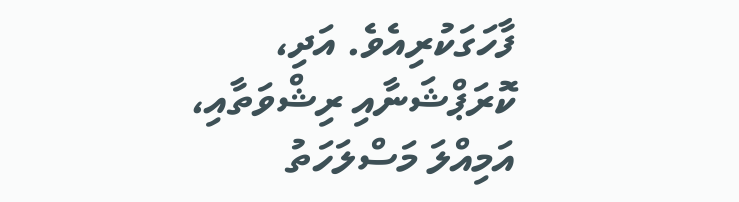ފާހަގަކުރިއެވެ. އަދި، ކޮރަޕްޝަނާއި ރިޝްވަތާއި، އަމިއްލަ މަސްލަހަތު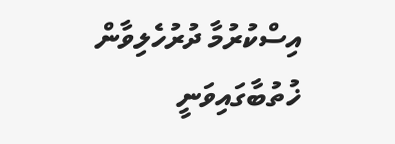އިސްކުރުމާ ދުރުހެލިވާން ޚުތުބާގައިވަނީ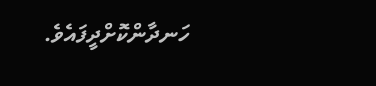ހަނދާންކޮށްދީފައެވެ.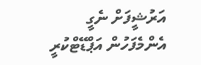އަރުޝީފަށް ނެގީ
އެންމެފަހުން އަޕްޑޭޓްކުރީ